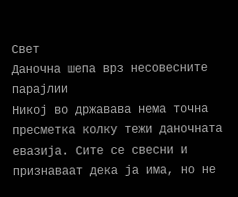Свет
Даночна шепа врз несовесните парајлии
Никој во државава нема точна пресметка колку тежи даночната евазија. Сите се свесни и признаваат дека ја има, но не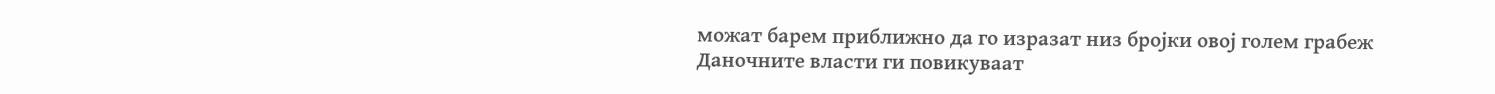можат барем приближно да го изразат низ бројки овој голем грабеж
Даночните власти ги повикуваат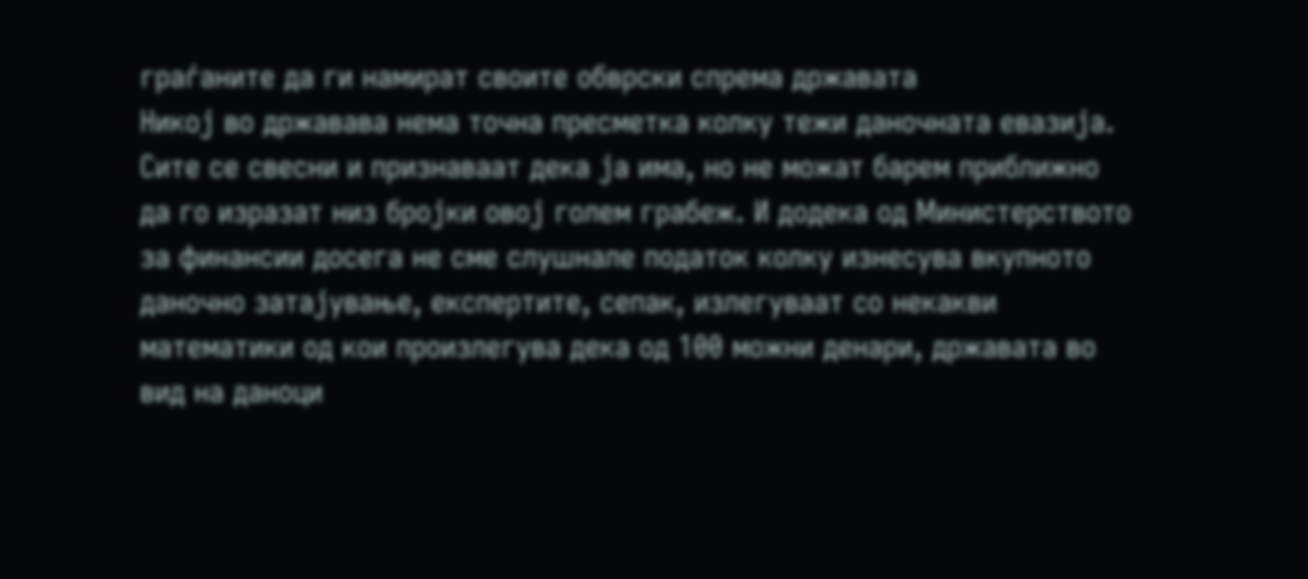граѓаните да ги намират своите обврски спрема државата
Никој во државава нема точна пресметка колку тежи даночната евазија. Сите се свесни и признаваат дека ја има, но не можат барем приближно да го изразат низ бројки овој голем грабеж. И додека од Министерството за финансии досега не сме слушнале податок колку изнесува вкупното даночно затајување, експертите, сепак, излегуваат со некакви математики од кои произлегува дека од 100 можни денари, државата во вид на даноци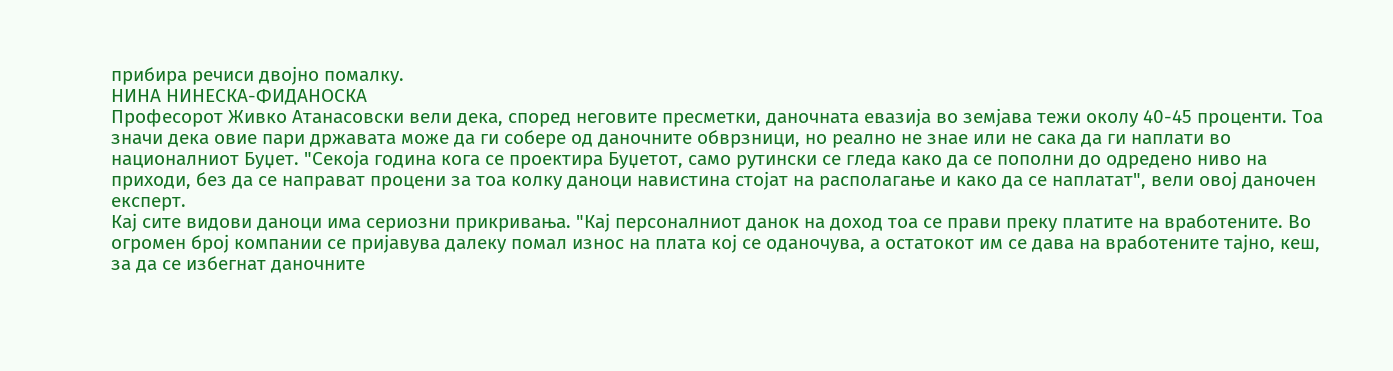прибира речиси двојно помалку.
НИНА НИНЕСКА-ФИДАНОСКА
Професорот Живко Атанасовски вели дека, според неговите пресметки, даночната евазија во земјава тежи околу 40-45 проценти. Тоа значи дека овие пари државата може да ги собере од даночните обврзници, но реално не знае или не сака да ги наплати во националниот Буџет. "Секоја година кога се проектира Буџетот, само рутински се гледа како да се пополни до одредено ниво на приходи, без да се направат процени за тоа колку даноци навистина стојат на располагање и како да се наплатат", вели овој даночен експерт.
Кај сите видови даноци има сериозни прикривања. "Кај персоналниот данок на доход тоа се прави преку платите на вработените. Во огромен број компании се пријавува далеку помал износ на плата кој се оданочува, а остатокот им се дава на вработените тајно, кеш, за да се избегнат даночните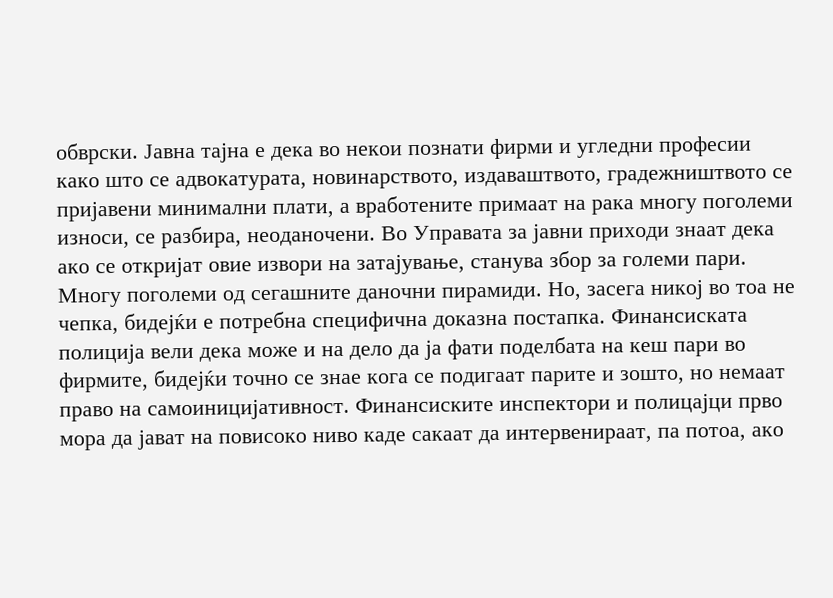обврски. Јавна тајна е дека во некои познати фирми и угледни професии како што се адвокатурата, новинарството, издаваштвото, градежништвото се пријавени минимални плати, а вработените примаат на рака многу поголеми износи, се разбира, неоданочени. Во Управата за јавни приходи знаат дека ако се откријат овие извори на затајување, станува збор за големи пари. Многу поголеми од сегашните даночни пирамиди. Но, засега никој во тоа не чепка, бидејќи е потребна специфична доказна постапка. Финансиската полиција вели дека може и на дело да ја фати поделбата на кеш пари во фирмите, бидејќи точно се знае кога се подигаат парите и зошто, но немаат право на самоиницијативност. Финансиските инспектори и полицајци прво мора да јават на повисоко ниво каде сакаат да интервенираат, па потоа, ако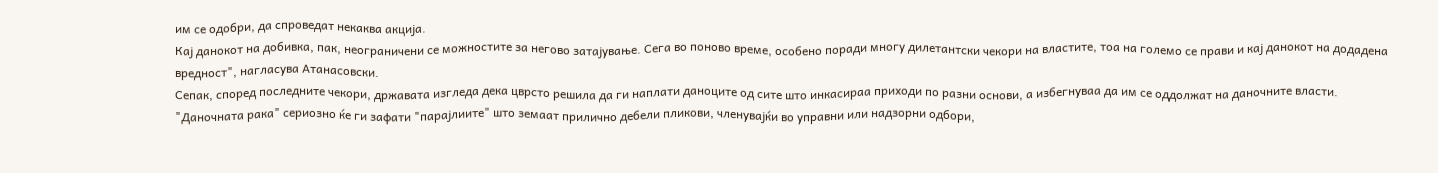им се одобри, да спроведат некаква акција.
Кај данокот на добивка, пак, неограничени се можностите за негово затајување. Сега во поново време, особено поради многу дилетантски чекори на властите, тоа на големо се прави и кај данокот на додадена вредност", нагласува Атанасовски.
Сепак, според последните чекори, државата изгледа дека цврсто решила да ги наплати даноците од сите што инкасираа приходи по разни основи, а избегнуваа да им се оддолжат на даночните власти. "Даночната рака" сериозно ќе ги зафати "парајлиите" што земаат прилично дебели пликови, членувајќи во управни или надзорни одбори,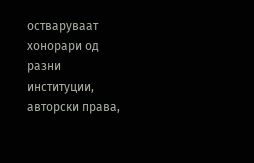остваруваат хонорари од разни институции, авторски права,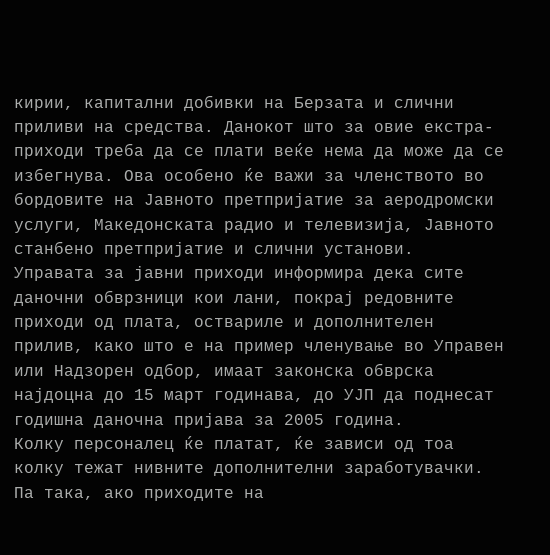кирии, капитални добивки на Берзата и слични приливи на средства. Данокот што за овие екстра-приходи треба да се плати веќе нема да може да се избегнува. Ова особено ќе важи за членството во бордовите на Јавното претпријатие за аеродромски услуги, Македонската радио и телевизија, Јавното станбено претпријатие и слични установи.
Управата за јавни приходи информира дека сите даночни обврзници кои лани, покрај редовните приходи од плата, оствариле и дополнителен прилив, како што е на пример членување во Управен или Надзорен одбор, имаат законска обврска најдоцна до 15 март годинава, до УЈП да поднесат годишна даночна пријава за 2005 година.
Колку персоналец ќе платат, ќе зависи од тоа колку тежат нивните дополнителни заработувачки. Па така, ако приходите на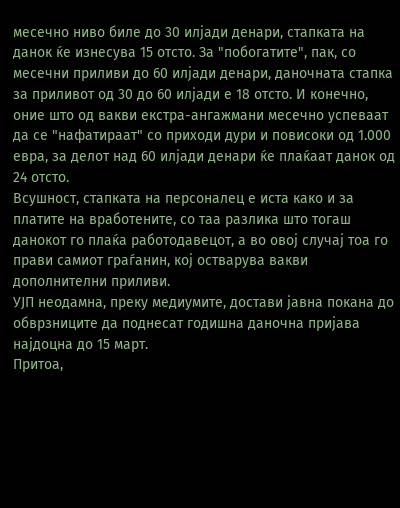месечно ниво биле до 30 илјади денари, стапката на данок ќе изнесува 15 отсто. За "побогатите", пак, со месечни приливи до 60 илјади денари, даночната стапка за приливот од 30 до 60 илјади е 18 отсто. И конечно, оние што од вакви екстра-ангажмани месечно успеваат да се "нафатираат" со приходи дури и повисоки од 1.000 евра, за делот над 60 илјади денари ќе плаќаат данок од 24 отсто.
Всушност, стапката на персоналец е иста како и за платите на вработените, со таа разлика што тогаш данокот го плаќа работодавецот, а во овој случај тоа го прави самиот граѓанин, кој остварува вакви дополнителни приливи.
УЈП неодамна, преку медиумите, достави јавна покана до обврзниците да поднесат годишна даночна пријава најдоцна до 15 март.
Притоа,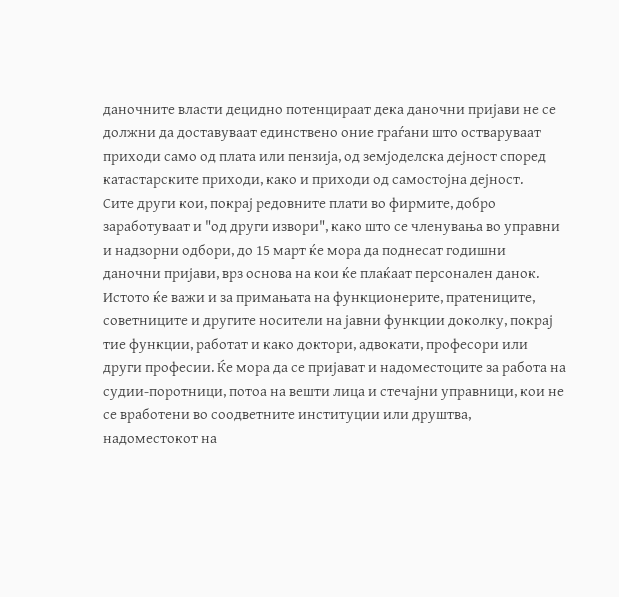даночните власти децидно потенцираат дека даночни пријави не се должни да доставуваат единствено оние граѓани што остваруваат приходи само од плата или пензија, од земјоделска дејност според катастарските приходи, како и приходи од самостојна дејност.
Сите други кои, покрај редовните плати во фирмите, добро заработуваат и "од други извори", како што се членувања во управни и надзорни одбори, до 15 март ќе мора да поднесат годишни даночни пријави, врз основа на кои ќе плаќаат персонален данок.
Истото ќе важи и за примањата на функционерите, пратениците, советниците и другите носители на јавни функции доколку, покрај тие функции, работат и како доктори, адвокати, професори или други професии. Ќе мора да се пријават и надоместоците за работа на судии-поротници, потоа на вешти лица и стечајни управници, кои не се вработени во соодветните институции или друштва, надоместокот на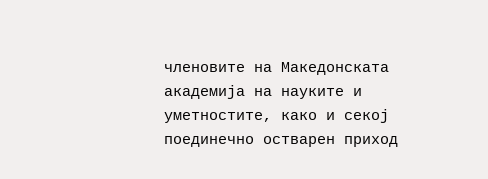членовите на Македонската академија на науките и уметностите, како и секој поединечно остварен приход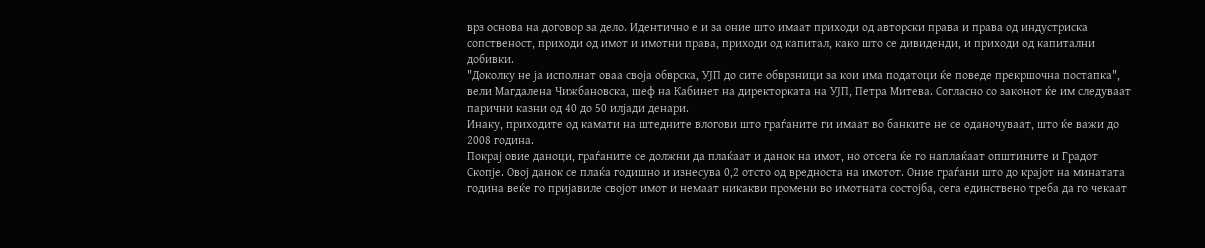врз основа на договор за дело. Идентично е и за оние што имаат приходи од авторски права и права од индустриска сопственост, приходи од имот и имотни права, приходи од капитал, како што се дивиденди, и приходи од капитални добивки.
"Доколку не ја исполнат оваа своја обврска, УЈП до сите обврзници за кои има податоци ќе поведе прекршочна постапка", вели Магдалена Чижбановска, шеф на Кабинет на директорката на УЈП, Петра Митева. Согласно со законот ќе им следуваат парични казни од 40 до 50 илјади денари.
Инаку, приходите од камати на штедните влогови што граѓаните ги имаат во банките не се оданочуваат, што ќе важи до 2008 година.
Покрај овие даноци, граѓаните се должни да плаќаат и данок на имот, но отсега ќе го наплаќаат општините и Градот Скопје. Овој данок се плаќа годишно и изнесува 0,2 отсто од вредноста на имотот. Оние граѓани што до крајот на минатата година веќе го пријавиле својот имот и немаат никакви промени во имотната состојба, сега единствено треба да го чекаат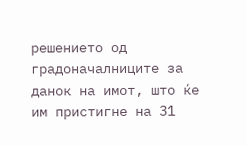решението од градоначалниците за данок на имот, што ќе им пристигне на 31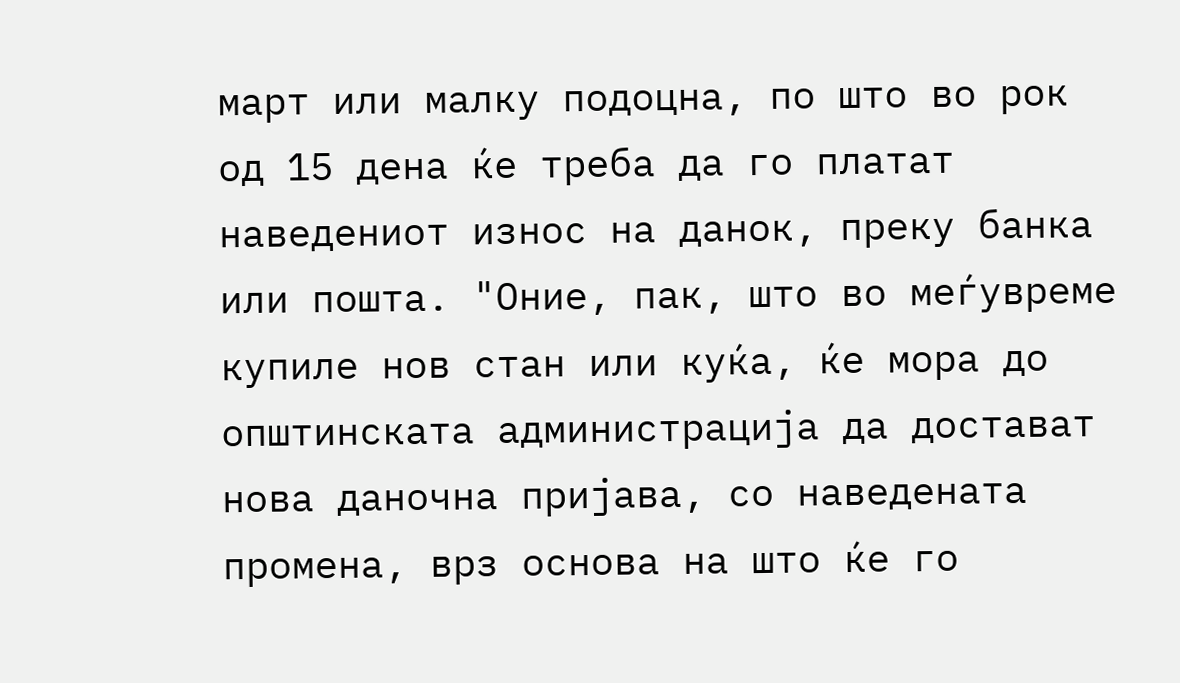март или малку подоцна, по што во рок од 15 дена ќе треба да го платат наведениот износ на данок, преку банка или пошта. "Оние, пак, што во меѓувреме купиле нов стан или куќа, ќе мора до општинската администрација да достават нова даночна пријава, со наведената промена, врз основа на што ќе го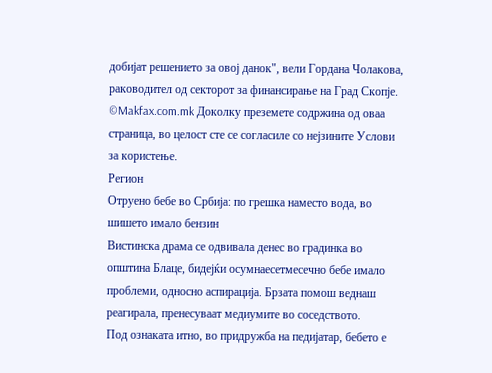добијат решението за овој данок", вели Гордана Чолакова, раководител од секторот за финансирање на Град Скопје.
©Makfax.com.mk Доколку преземете содржина од оваа страница, во целост сте се согласиле со нејзините Услови за користење.
Регион
Отруено бебе во Србија: по грешка наместо вода, во шишето имало бензин
Вистинска драма се одвивала денес во градинка во општина Блаце, бидејќи осумнаесетмесечно бебе имало проблеми, односно аспирација. Брзата помош веднаш реагирала, пренесуваат медиумите во соседството.
Под ознаката итно, во придружба на педијатар, бебето е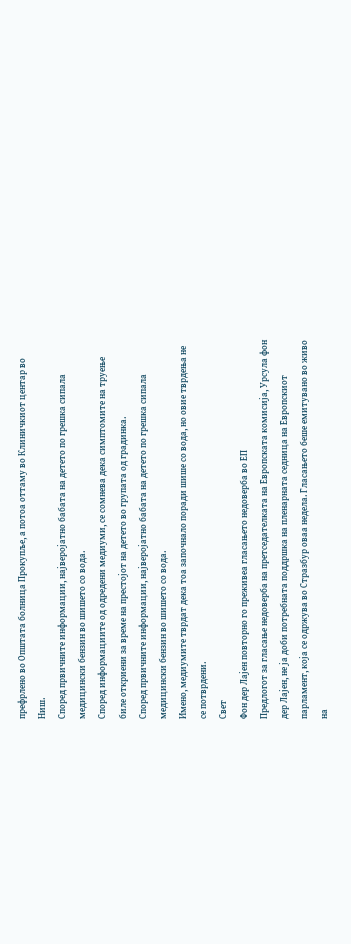префрлено во Општата болница Прокупље, а потоа оттаму во Клиничкиот центар во Ниш.
Според првичните информации, најверојатно бабата на детето по грешка сипала медицински бензин во шишето со вода.
Според информациите од одредени медиуми, се сомнева дека симптомите на труење биле откриени за време на престојот на детето во групата од градинка.
Според првичните информации, најверојатно бабата на детето по грешка сипала медицински бензин во шишето со вода.
Имено, медиумите тврдат дека тоа започнало поради шише со вода, но овие тврдења не се потврдени.
Свет
Фон дер Лајен повторно го преживеа гласањето недоверба во ЕП
Предлогот за гласање недоверба на претседателката на Европската комисија, Урсула фон дер Лајен, не ја доби потребната поддршка на пленарната седница на Европскиот парламент, која се одржува во Стразбур оваа недела. Гласањето беше емитувано во живо на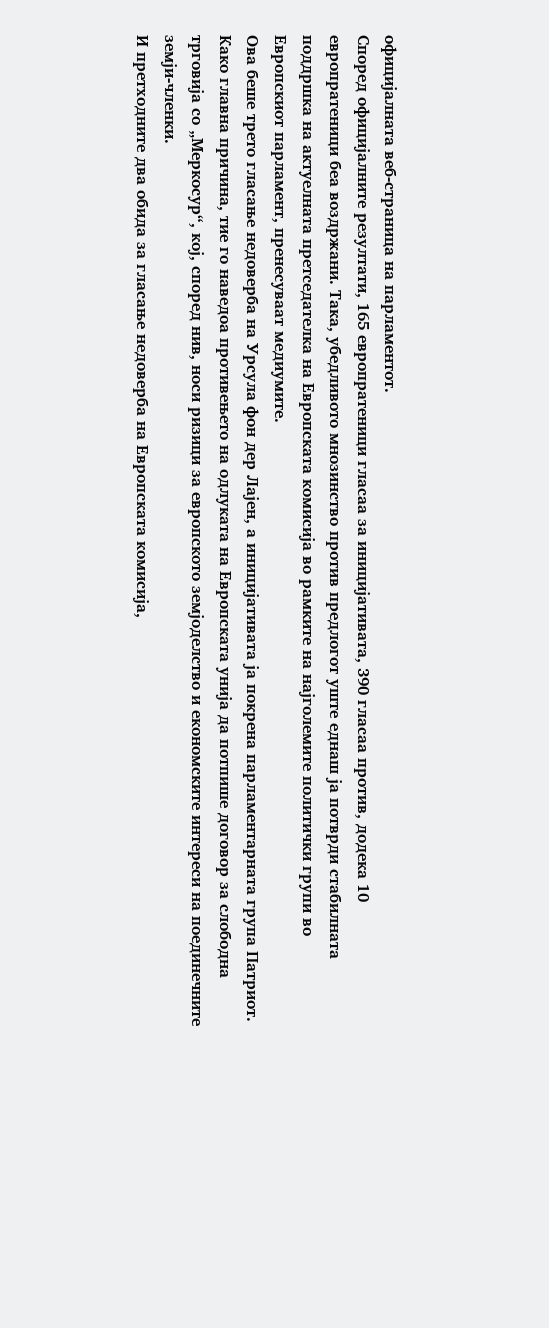официјалната веб-страница на парламентот.
Според официјалните резултати, 165 европратеници гласаа за иницијативата, 390 гласаа против, додека 10 европратеници беа воздржани. Така, убедливото мнозинство против предлогот уште еднаш ја потврди стабилната поддршка на актуелната претседателка на Европската комисија во рамките на најголемите политички групи во Европскиот парламент, пренесуваат медиумите.
Ова беше трето гласање недоверба на Урсула фон дер Лајен, а иницијативата ја покрена парламентарната група Патриот. Како главна причина, тие го наведоа противењето на одлуката на Европската унија да потпише договор за слободна трговија со „Меркосур“, кој, според нив, носи ризици за европското земјоделство и економските интереси на поединечните земји-членки.
И претходните два обида за гласање недоверба на Европската комисија,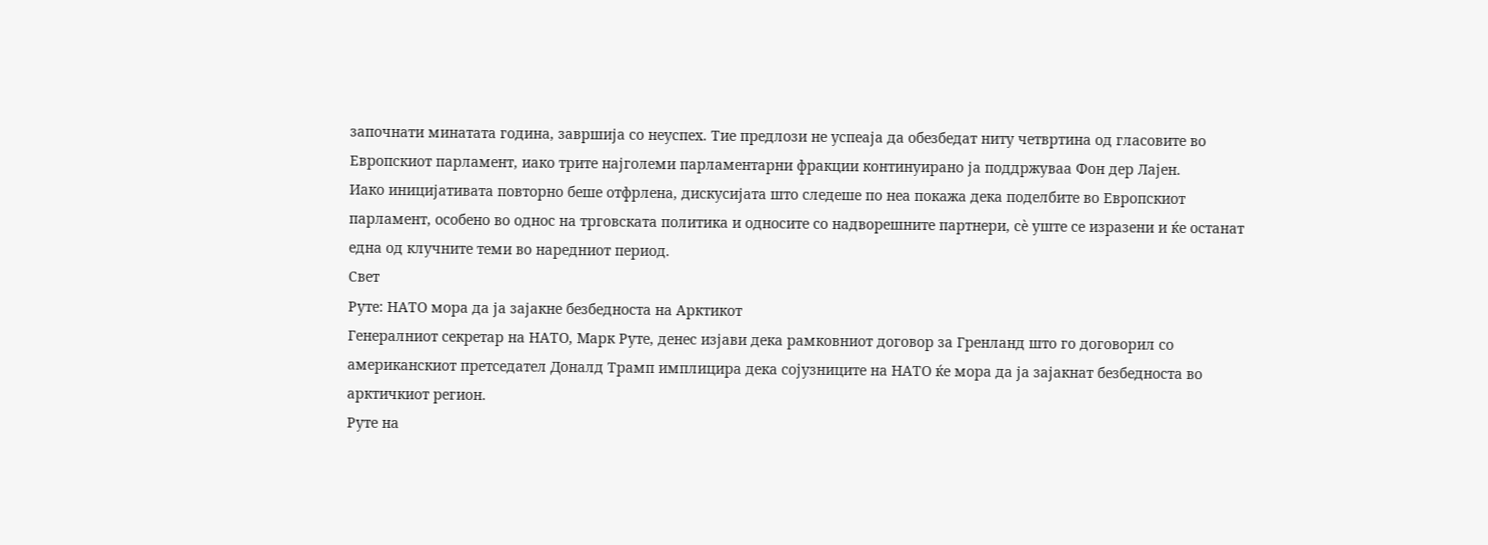започнати минатата година, завршија со неуспех. Тие предлози не успеаја да обезбедат ниту четвртина од гласовите во Европскиот парламент, иако трите најголеми парламентарни фракции континуирано ја поддржуваа Фон дер Лајен.
Иако иницијативата повторно беше отфрлена, дискусијата што следеше по неа покажа дека поделбите во Европскиот парламент, особено во однос на трговската политика и односите со надворешните партнери, сè уште се изразени и ќе останат една од клучните теми во наредниот период.
Свет
Рутe: НАТО мора да ја зајакне безбедноста на Арктикот
Генералниот секретар на НАТО, Марк Руте, денес изјави дека рамковниот договор за Гренланд што го договорил со американскиот претседател Доналд Трамп имплицира дека сојузниците на НАТО ќе мора да ја зајакнат безбедноста во арктичкиот регион.
Руте на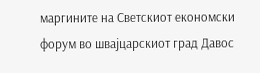маргините на Светскиот економски форум во швајцарскиот град Давос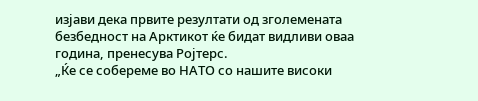изјави дека првите резултати од зголемената безбедност на Арктикот ќе бидат видливи оваа година, пренесува Ројтерс.
„Ќе се собереме во НАТО со нашите високи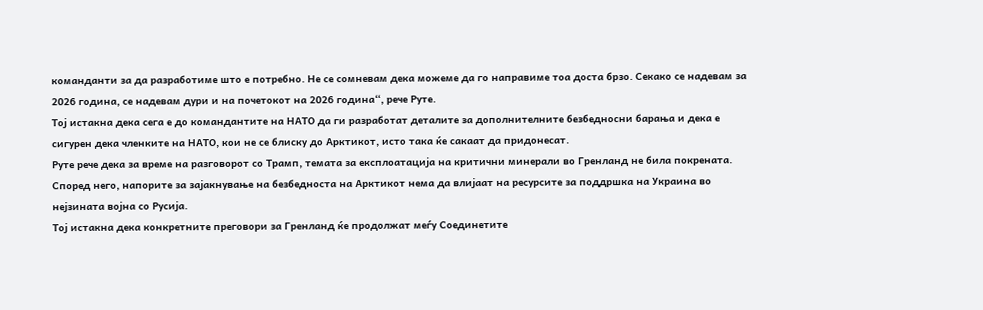команданти за да разработиме што е потребно. Не се сомневам дека можеме да го направиме тоа доста брзо. Секако се надевам за 2026 година, се надевам дури и на почетокот на 2026 година“, рече Руте.
Тој истакна дека сега е до командантите на НАТО да ги разработат деталите за дополнителните безбедносни барања и дека е сигурен дека членките на НАТО, кои не се блиску до Арктикот, исто така ќе сакаат да придонесат.
Руте рече дека за време на разговорот со Трамп, темата за експлоатација на критични минерали во Гренланд не била покрената.
Според него, напорите за зајакнување на безбедноста на Арктикот нема да влијаат на ресурсите за поддршка на Украина во нејзината војна со Русија.
Тој истакна дека конкретните преговори за Гренланд ќе продолжат меѓу Соединетите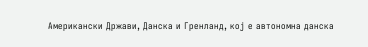Американски Држави, Данска и Гренланд, кој е автономна данска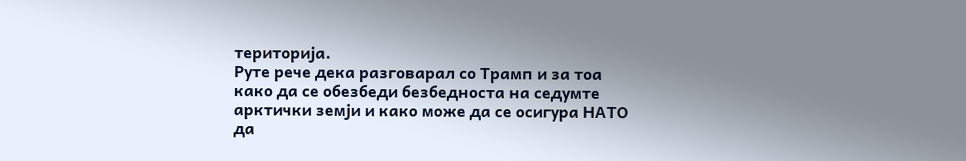територија.
Руте рече дека разговарал со Трамп и за тоа како да се обезбеди безбедноста на седумте арктички земји и како може да се осигура НАТО да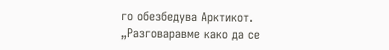го обезбедува Арктикот.
„Разговаравме како да се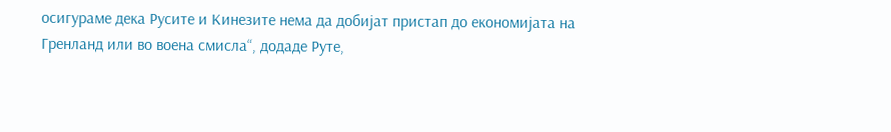осигураме дека Русите и Кинезите нема да добијат пристап до економијата на Гренланд или во воена смисла“, додаде Руте,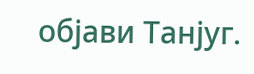објави Танјуг.